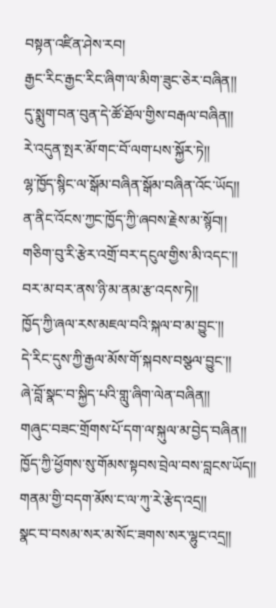བསྟན་འཛིན་ཤེས་རབ།
རྒྱང་རིང་རྒྱང་རིང་ཞིག་ལ་མིག་ཟུང་ཅེར་བཞིན།།
དུ་སྨུག་བན་བུན་དེ་ཚོ་ཐོལ་གྱིས་བརྒལ་བཞིན།།
རེ་འདུན་སྤར་མོ་གང་བོ་ལག་པས་སྐྱོར་ཏེ།།
ལྷ་ཁྱོད་སྙིང་ལ་སྒོམ་བཞིན་སྒོམ་བཞིན་འོང་ཡོད།།
ན་ནིང་འོངས་ཀྱང་ཁྱོད་ཀྱི་ཞབས་རྗེས་མ་སྙོབ།།
གཅིག་བུ་རི་རྩེར་འགྲོ་བར་དངུལ་གྱིས་མི་འདང་།།
བར་མ་བར་ནས་ཉི་མ་ནམ་རྩ་འདས་ཏེ།།
ཁྱོད་ཀྱི་ཞལ་རས་མཇལ་བའི་སྐལ་བ་མ་བྱུང་།།
དེ་རིང་དུས་ཀྱི་རྒྱལ་མོས་གོ་སྐབས་བསྩལ་བྱུང་།།
ཞེ་བློ་སྣང་བ་སྐྱིད་པའི་གླུ་ཞིག་ལེན་བཞིན།།
གཞུང་བཟང་གྲོགས་པོ་དག་ལ་སྐུལ་མ་བྱེད་བཞིན།།
ཁྱོད་ཀྱི་ཕྱོགས་སུ་གོམས་སྟབས་བྲེལ་བས་བླངས་ཡོད།།
གནམ་གྱི་བདག་མོས་ང་ལ་ཀུ་རེ་རྩེད་འདྲ།།
སྣང་བ་བསམ་སར་མ་སོང་ཟགས་སར་ལྷུང་འདྲ།།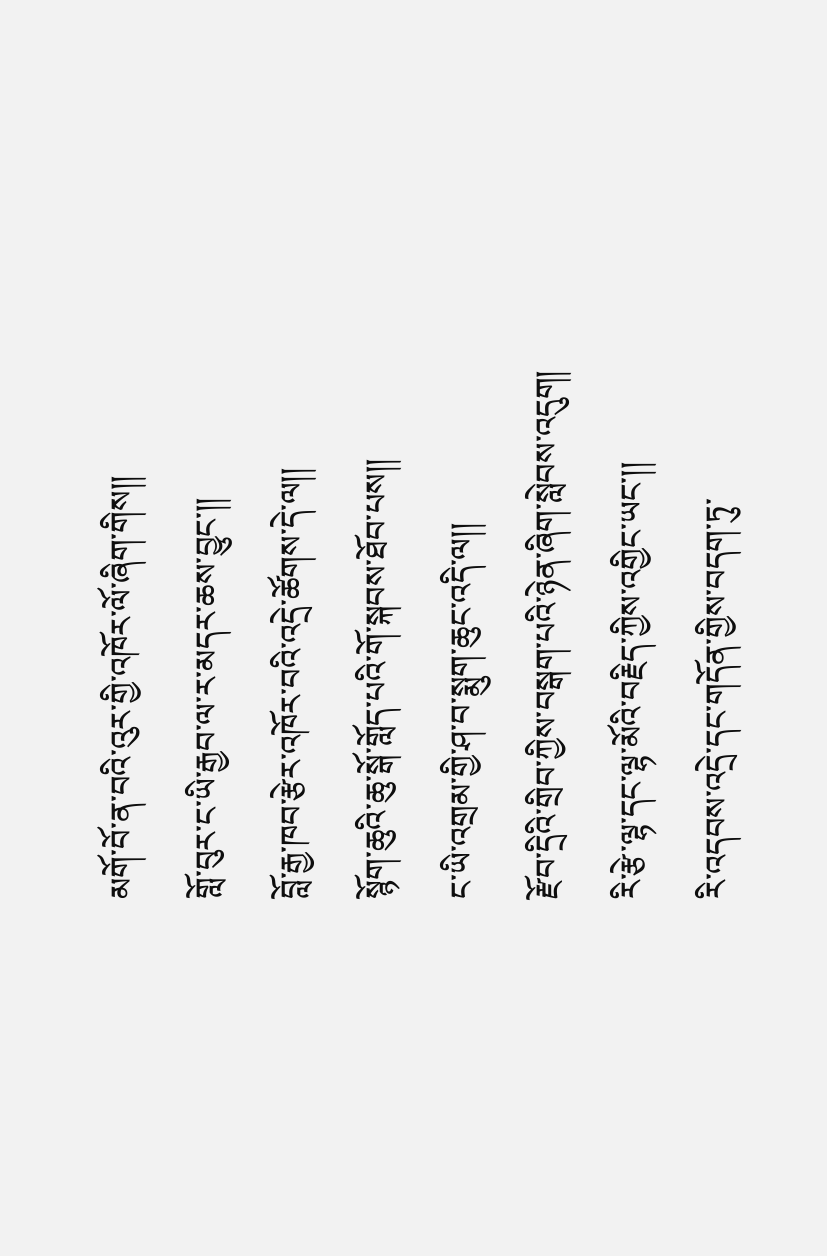མགོ་བོ་ན་བའི་འུར་གྱི་འཁོར་ལོ་ཞིག་གིས།།
གློ་བུར་ང་ཡི་རྒྱབ་ལ་ར་མདར་ཆས་བྱུང་།།
བློ་རྒྱ་ཁབ་རྩེར་འཁོར་བའི་འདྲེ་ཚོགས་དེ་ལ།།
སྙོག་ཆུའི་ཆུ་སྒོ་གློད་པའི་གོ་སྐབས་ཐོབ་པས།།
ང་ཡི་འགྲམ་གྱི་ཤ་བ་སྨུག་ཆུང་འདི་ལ།།
རྫོབ་དྲིའི་གྲིབ་ཀྱིས་བསྒག་པའི་ཉེན་ཞིག་སླེབས་འདུག།
རི་རྩེ་ལྷ་དང་ལྷ་མོའི་བརྗིད་ཀྱིས་འགྱིང་ཡང་།།
རི་འདབས་འདྲེ་དང་གདོན་གྱིས་བདག་ཏུ་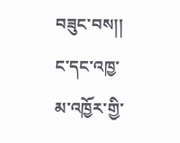བཟུང་བས།།
ང་དང་འཁྱ་མ་འཁྱོར་གྱི་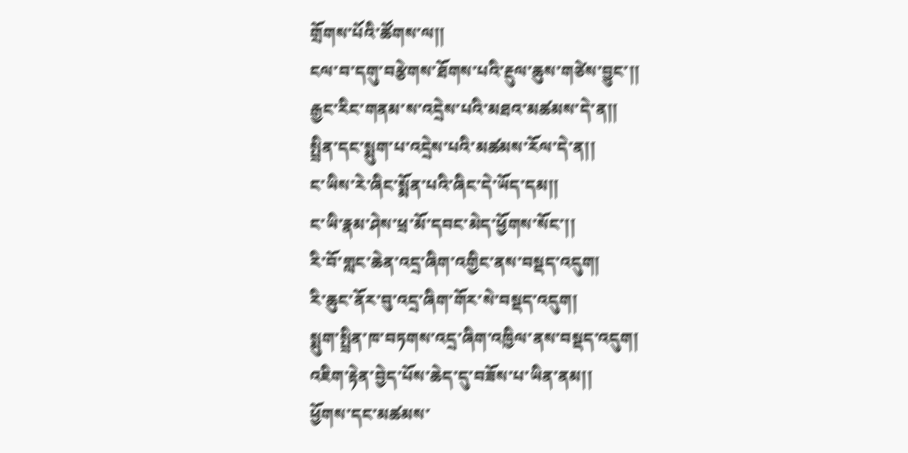གྲོགས་པོའི་ཚོགས་ལ།།
ངལ་བ་དགུ་བརྩེགས་ཐོགས་པའི་རྔུལ་ཆུས་གཙེས་བྱུང་།།
རྒྱང་རིང་གནམ་ས་འདྲེས་པའི་མཐའ་མཚམས་དེ་ན།།
སྤྲིན་དང་སྨུག་པ་འདྲེས་པའི་མཚམས་རོལ་དེ་ན།།
ང་ཡིས་རེ་ཞིང་སྨོན་པའི་ཞིང་དེ་ཡོད་དམ།།
ང་ཡི་རྣམ་ཤེས་ཕྲ་མོ་དབང་མེད་ཕྱོགས་སོང་།།
རི་བོ་གླང་ཆེན་འདྲ་ཞིག་འགྱིང་ནས་བསྡད་འདུག།
རི་ཆུང་ནོར་བུ་འདྲ་ཞིག་གོར་སེ་བསྡད་འདུག།
སྨུག་སྤྲིན་ཁ་བཏགས་འདྲ་ཞིག་འཁྱིལ་ནས་བསྡད་འདུག།
འཇིག་རྟེན་བྱེད་པོས་ཆེད་དུ་བཟོས་པ་ཡིན་ནམ།།
ཕྱོགས་དང་མཚམས་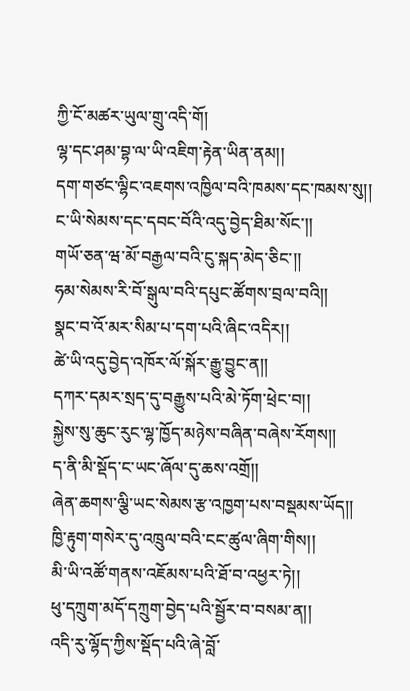ཀྱི་ངོ་མཚར་ཡུལ་གྲུ་འདི་གོ།
ལྷ་དང་ཤམ་བྷ་ལ་ཡི་འཇིག་རྟེན་ཡིན་ནམ།།
དག་གཙང་ལྷིང་འཇགས་འཁྱིལ་བའི་ཁམས་དང་ཁམས་སུ།།
ང་ཡི་སེམས་དང་དབང་བོའི་འདུ་བྱེད་ཐིམ་སོང་།།
གཡོ་ཅན་ཝ་མོ་བརྒྱལ་བའི་ངུ་སྐད་མེད་ཅིང་།།
ཧམ་སེམས་རི་བོ་སྒུལ་བའི་དཔུང་ཚོགས་བྲལ་བའི།།
སྣང་བ་འོ་མར་སིམ་པ་དག་པའི་ཞིང་འདིར།།
ཚེ་ཡི་འདུ་བྱེད་འཁོར་ལོ་སྐོར་རྒྱུ་བྱུང་ན།།
དཀར་དམར་སྲད་དུ་བརྒྱུས་པའི་མེ་ཏོག་ཕྲེང་བ།།
སྐྱེས་སུ་ཆུང་རུང་ལྷ་ཁྱོད་མཉེས་བཞིན་བཞེས་རོགས།།
ད་ནི་མི་སྡོད་ང་ཡང་ཞོལ་དུ་ཆས་འགྲོ།།
ཞེན་ཆགས་ལྕི་ཡང་སེམས་རྩ་འཁྱག་པས་བསྡམས་ཡོད།།
ཁྱི་རྟུག་གསེར་དུ་འཁྲུལ་བའི་ངང་ཚུལ་ཞིག་གིས།།
མི་ཡི་འཚོ་གནས་འཇོམས་པའི་ཐོ་བ་འཕྱར་ཏེ།།
ཕུ་དཀྲུག་མདོ་དཀྲུག་བྱེད་པའི་སྦྱོར་བ་བསམ་ན།།
འདི་རུ་ལྷོད་ཀྱིས་སྡོད་པའི་ཞེ་བློ་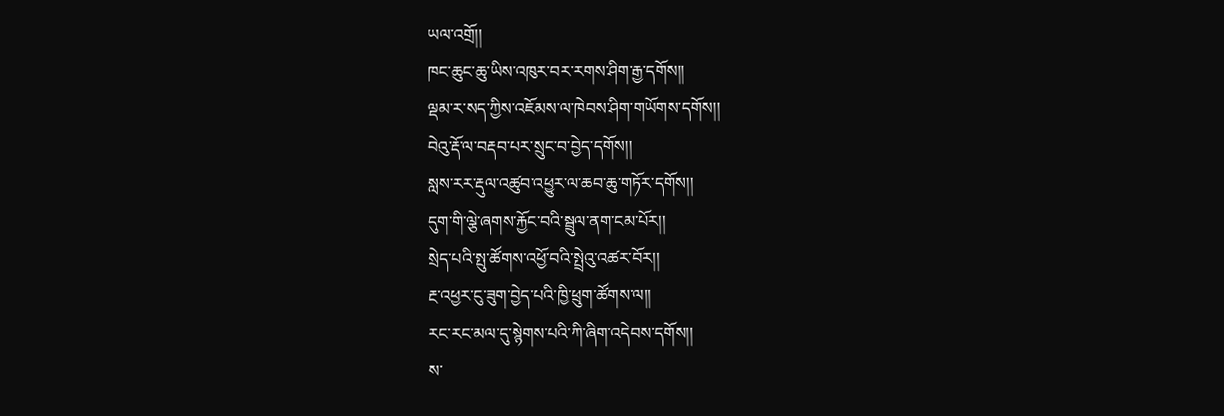ཡལ་འགྲོ།།
ཁང་ཆུང་ཆུ་ཡིས་འཁུར་བར་རགས་ཤིག་རྒྱ་དགོས།།
ལྡམ་ར་སད་ཀྱིས་འཇོམས་ལ་ཁེབས་ཤིག་གཡོགས་དགོས།།
བེའུ་རྡོ་ལ་བརྡབ་པར་སྲུང་བ་བྱེད་དགོས།།
སླས་རར་རྡུལ་འཚུབ་འཕྱུར་ལ་ཆབ་ཆུ་གཏོར་དགོས།།
དུག་གི་ལྕེ་ཞགས་རྐྱོང་བའི་སྦྲུལ་ནག་ངམ་པོར།།
སྲེད་པའི་སྤུ་ཚོགས་འཕྱོ་བའི་སྤྲེའུ་འཚར་བོར།།
རྔ་འཕྱར་ངུ་ཟུག་བྱེད་པའི་ཁྱི་ཕྲུག་ཚོགས་ལ།།
རང་རང་མལ་དུ་སྙེགས་པའི་ཀི་ཞིག་འདེབས་དགོས།།
ས་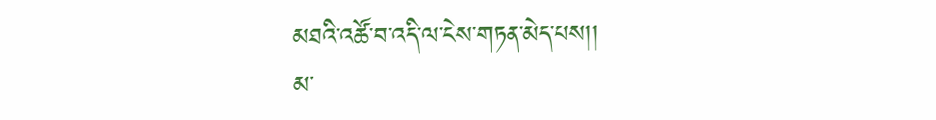མཐའི་འཚོ་བ་འདི་ལ་ངེས་གཏན་མེད་པས།།
མ་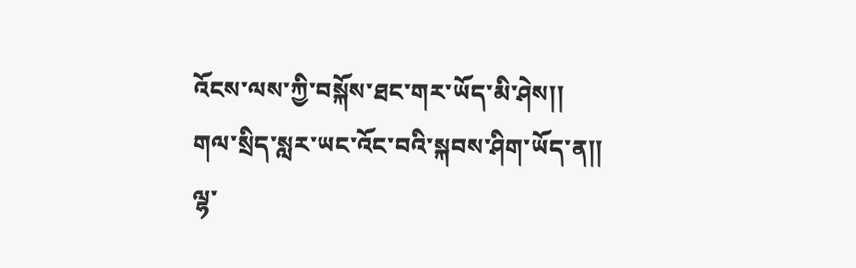འོངས་ལས་ཀྱི་བསྐོས་ཐང་གར་ཡོད་མི་ཤེས།།
གལ་སྲིད་སླར་ཡང་འོང་བའི་སྐབས་ཤིག་ཡོད་ན།།
ལྷ་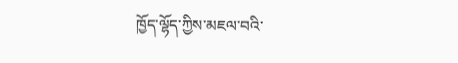ཁྱོད་ལྷོད་ཀྱིས་མཇལ་བའི་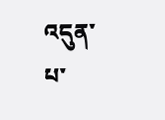འདུན་པ་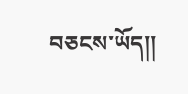བཅངས་ཡོད།།